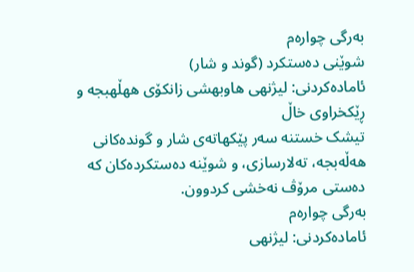بەرگی چوارەم
شوێنی دەستکرد (گوند و شار)
ئامادەکردنی: لیژنهی هاوبهشی زانكۆی ههڵهبجه و ڕێكخراوی خاڵ
تیشک خستنە سەر پێکهاتەی شار و گوندەکانی هەڵەبجە، تەلارسازی، و شوێنە دەستکردەکان کە دەستی مرۆڤ نەخشی کردوون.
بەرگی چوارەم
ئامادەکردنی: لیژنهی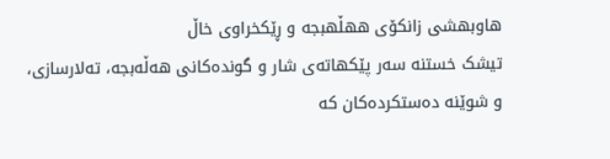هاوبهشی زانكۆی ههڵهبجه و ڕێكخراوی خاڵ
تیشک خستنە سەر پێکهاتەی شار و گوندەکانی هەڵەبجە، تەلارسازی، و شوێنە دەستکردەکان کە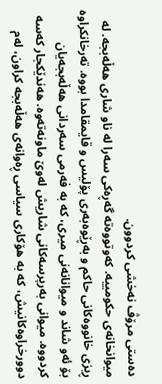دەستی مرۆڤ نەخشی کردوون.
میوانخانەی حکومییە. کەوتووەتە گەڕەکی سەرا لە ناو شاری هەڵەبجە. لە ڕیزی خانووەکانی حاکم و بەڕێوەبەری پۆلیس و قایمقامدا بووە. تەرخانکراوە بۆ ئەو شاند و میوانانەنی میری، کە بە فەرمی سەردانی هەڵەبجەیان کردووە. میوانی بەرپرسەکانی شاریش لەوێ ماونەتەوە. هەندێکجار کەسە دوورخراوەکانیش، کە بە هۆکاری سیاسی ڕەوانەی هەڵەبجە کراون، لەم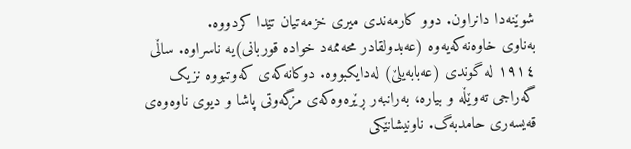شوێنەدا دانراون. دوو کارمەندی میری خزمەتیان تێدا کردووە.
بەناوی خاوەنەکەیەوە (عەبدولقادر محەممەد خوادە قوربانی)یە ناسراوە. ساڵی ١٩١٤ لە گوندی (عەبابەیلێ) لەدایکبووە. دوکانەکەی کەوتبووه نزیک گەراجی تەوێڵە و بیارە، بەرانبەر ڕێرەوەکەی مزگەوتی پاشا و دیوی ناوەوەی قەیسەری حامدبەگ. ناونیشانێکی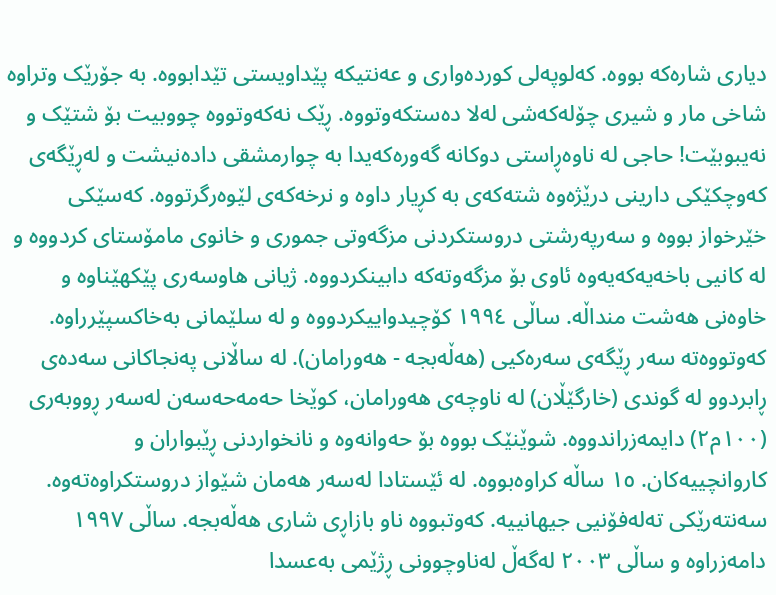دیاری شارەکە بووە. کەلوپەلی کوردەواری و عەنتیکە پێداویستی تێدابووە. بە جۆرێک وتراوە شاخی مار و شیری چۆلەکەشی لەلا دەستکەوتووە. ڕێک نەکەوتووە چووبیت بۆ شتێک و نەیبوبێت! حاجی لە ناوەڕاستی دوکانە گەورەکەیدا بە چوارمشقی دادەنیشت و لەڕێگەی کەوچکێکی دارینی درێژەوە شتەکەی بە کڕیار داوە و نرخەکەی لێوەرگرتووە. کەسێکی خێرخواز بووە و سەرپەرشتی دروستکردنی مزگەوتی جموری و خانوی مامۆستای کردووە و لە کانیی باخەیەکەیەوە ئاوی بۆ مزگەوتەکە دابینکردووە. ژیانی هاوسەری پێکهێناوە و خاوەنی هەشت منداڵە. ساڵی ١٩٩٤ کۆچیدواییکردووە و لە سلێمانی بەخاکسپێرراوە.
کەوتووەتە سەر ڕێگەی سەرەکیی (هەڵەبجە - هەورامان). لە ساڵانی پەنجاکانی سەدەی ڕابردوو لە گوندی (خارگێڵان) لە ناوچەی هەورامان، کوێخا حەمەحەسەن لەسەر ڕووبەری (١٠٠م٢) دایمەزراندووە. شوێنێک بووە بۆ حەوانەوە و نانخواردنی ڕێبواران و کاروانچییەکان. ١٥ ساڵە کراوەبووە. لە ئێستادا لەسەر هەمان شێواز دروستکراوەتەوە.
سەنتەرێکی تەلەفۆنیی جیهانییە. کەوتبووە ناو بازاڕی شاری هەڵەبجە. ساڵی ١٩٩٧ دامەزراوە و ساڵی ٢٠٠٣ لەگەڵ لەناوچوونی ڕژێمی بەعسدا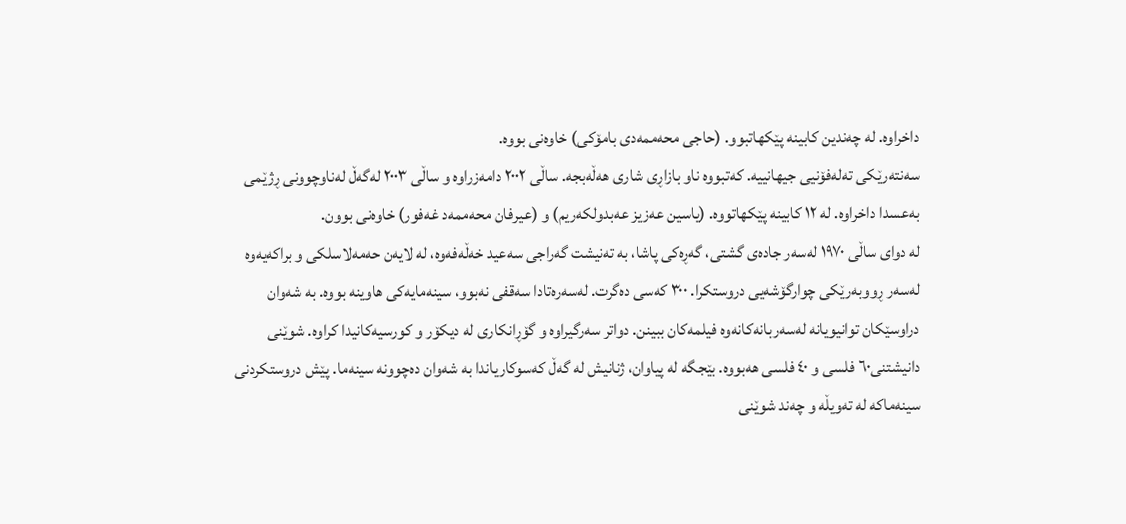داخراوە. لە چەندین کابینە پێکهاتبوو. (حاجی محەممەدی بامۆکی) خاوەنی بووە.
سەنتەرێکی تەلەفۆنیی جیهانییە. کەتبووە ناو بازاڕی شاری هەڵەبجە. ساڵی ٢٠٠٢ دامەزراوە و ساڵی ٢٠٠٣ لەگەڵ لەناوچوونی ڕژێمی بەعسدا داخراوە. لە ١٢ کابینە پێکهاتووە. (یاسین عەزیز عەبدولکەریم) و (عیرفان محەممەد غەفور) خاوەنی بوون.
لە دوای ساڵی ١٩٧٠ لەسەر جادەی گشتی، گەڕەکی پاشا، بە تەنیشت گەراجی سەعید خەڵەفەوە، لە لایەن حەمەلاسلکی و براکەیەوە لەسەر ڕووبەرێکی چوارگۆشەیی دروستکرا. ٣٠٠ کەسی دەگرت. لەسەرەتادا سەقفی نەبوو، سینەمایەکی هاوینە بووە. بە شەوان دراوسێکان توانیویانە لەسەربانەکانەوە فیلمەکان ببینن. دواتر سەرگیراوە و گۆڕانکاری لە دیکۆر و کورسیەکانیدا کراوە. شوێنی دانیشتنی٦٠ فلسی و ٤٠ فلسی هەبووە. بێجگە لە پیاوان، ژنانیش لە گەڵ کەسوکاریاندا بە شەوان دەچوونە سینەما. پێش دروستکردنی سینەماکە لە تەویڵە و چەند شوێنی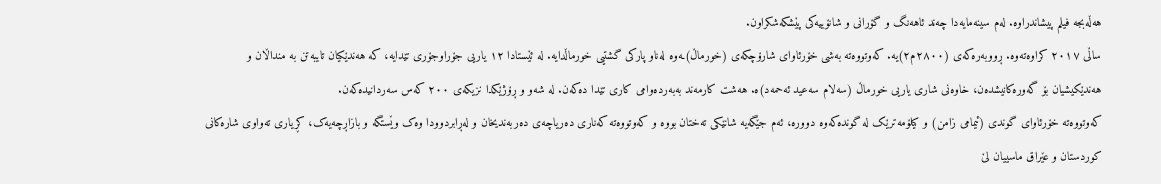هەڵەبجە فیلم پیشاندراوە. لەم سینەمایەدا چەند ئاهەنگ و گۆرانی و شانۆییەکی پێشکەشکراون.
ساڵی ٢٠١٧ کراوەتەوە. ڕووبەرەکەی (٢٨٠٠م٢)یە. کەوتووەتە بەشی خۆرئاوای شارۆچکەی (خورماڵ)ـەوە لەناو پارکی گشتیی خورماڵدایە. لە ئێستادا ١٢ یاریی جۆراوجۆری تێدایە، کە هەندێکیان تایبەتن بە منداڵان و هەندێکیشیان بۆ گەورەکانیشدەن، خاوەنی شاری یاریی خورماڵ (سەلام سەعید ئەحمەد)ە. هەشت کارمەند بەبەردەوامى کاری تێدا دەکەن. لە شەو و ڕۆژێکدا نزیکەی ٢٠٠ کەس سەردانیدەکەن.
کەوتووەتە خۆرئاواى گوندى (ئيمامى زامن) و کيلۆمەترێک لە گوندەکەوە دوورە، ئەم جێگەيە شانێکى تەختان بووە و کەوتووەتە کەنارى دەرياچەى دەربەنديخان و لەڕابردوودا وەک وێستگە و بازاڕچەيەک، کڕيارى تەواوى شارەکانى کوردستان و عێراق ماسيیان لێ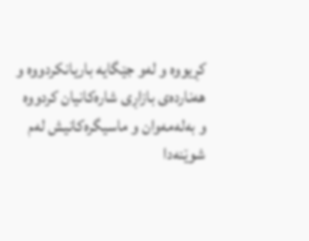کڕيووە و لەو جێگايە باريانکردووە و هەناردەى بازاڕى شارەکانيان کردووه و بەلەمەوان و ماسيگرەکانيش لەم شوێنەدا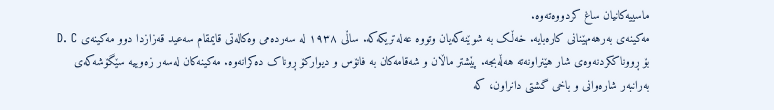ماسيیەکانيان ساغ کردووەتەوە.
مەکینەی بەرهەمهێنانی کارەبایە. خەڵک بە شوێنەکەیان وتووە عەلەتریکەکە. ساڵی ١٩٣٨ لە سەردەمی وەکالەتی قایمقام سەعید قەزازدا دوو مەکینەی D. C بۆ ڕووناککردنەوەی شار هێنراونەتە هەڵەبجە. پێشتر ماڵان و شەقامەکان بە فانۆس و دیوارکۆ ڕوناک دەکرانەوە. مەکینەکان لەسەر زەوییە سێگۆشەکەی بەرانبەر شارەوانی و باخی گشتی دانراون، کە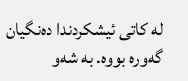لە کاتی ئیشکردندا دەنگیان گەورە بووە. بە شەو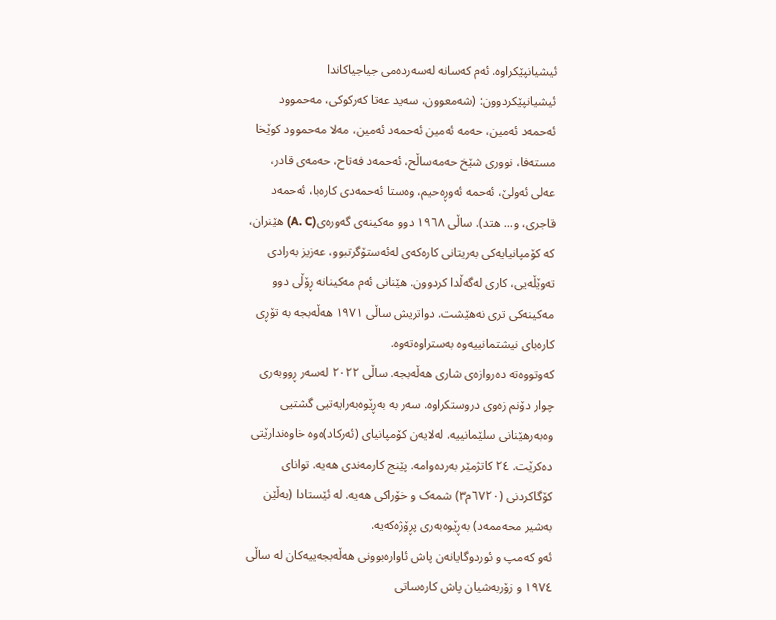ئیشیانپێکراوە. ئەم کەسانە لەسەردەمی جیاجیاکاندا ئیشیانپێکردوون: (شەمعوون، سەید عەتا کەرکوکی، مەحموود ئەحمەد ئەمین، حەمە ئەمین ئەحمەد ئەمین، مەلا مەحموود کوێخا مستەفا، نووری شێخ حەمەساڵح، ئەحمەد فەتاح، حەمەی قادر، عەلی ئەولێ، ئەحمە ئەوڕەحیم، وەستا ئەحمەدی کارەبا، ئەحمەد قاجری، و... هتد). ساڵی ١٩٦٨ دوو مەکینەی گەورەی(A. C) هێنران، کە کۆمپانیایەکی بەریتانی کارەکەی لەئەستۆگرتبوو، عەزیز بەرادی تەوێڵەیی، کاری لەگەڵدا کردوون. هێنانی ئەم مەکینانە ڕۆڵی دوو مەکینەکی تری نەهێشت. دواتریش ساڵی ١٩٧١ هەڵەبجە بە تۆڕی کارەبای نیشتمانییەوە بەستراوەتەوە.
کەوتووەتە دەروازەی شاری هەڵەبجە. ساڵی ٢٠٢٢ لەسەر ڕووبەری چوار دۆنم زەوی دروستکراوە. سەر بە بەڕێوەبەرایەتیی گشتیی وەبەرهێنانی سلێمانییە. لەلایەن کۆمپانیای (ئەرکاد)ەوە خاوەندارێتی دەکرێت. ٢٤ کاتژمێر بەردەوامە. پێنج کارمەندی هەیە. توانای کۆگاکردنی (٦٧٢٠م٣) شمەک و خۆراکی هەیە. لە ئێستادا (بەڵێن بەشیر محەممەد) بەڕێوەبەری پڕۆژەکەیە.
ئەو کەمپ و ئوردوگایانەن پاش ئاوارەبوونی هەڵەبجەییەکان لە ساڵی ١٩٧٤ و زۆربەشیان پاش کارەساتی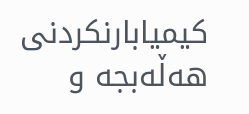کیمیابارنکردنی هەڵەبجە و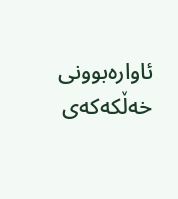ئاوارەبوونی خەڵکەکەی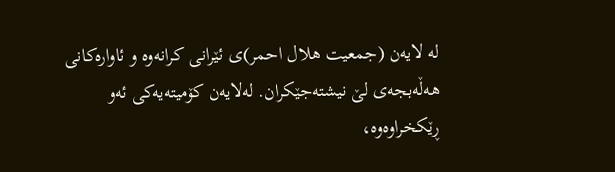لە لایەن (جمعیت هلال احمر)ی ئێرانی کرانەوە و ئاوارەکانی هەڵەبجەی لێ نیشتەجێکران. لەلایەن کۆمیتەیەکی ئەو ڕێکخراوەوە،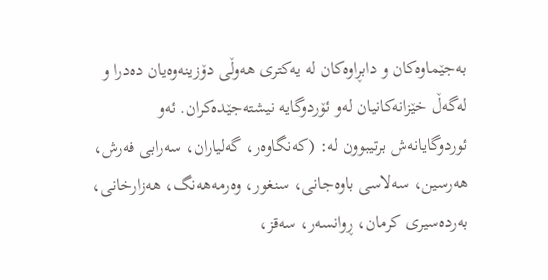بەجێماوەکان و دابڕاوەکان لە یەکتری هەوڵی دۆزینەوەیان دەدرا و لەگەڵ خێزانەکانیان لەو ئۆردوگایە نیشتەجێدەکران. ئەو ئوردوگایانەش برتیبوون لە: (کەنگاوەر، گەلیاران، سەرابی فەرش، هەرسین، سەلاسی باوەجانى، سنغور، وەرمەهەنگ، هەزارخانی، بەردەسیری کرمان، ڕوانسەر، سەقز،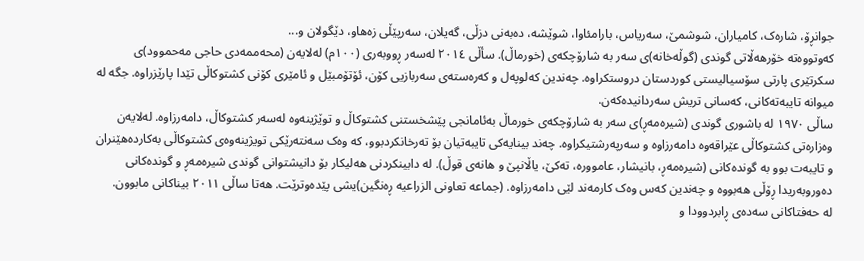جوانڕۆ، شارەک، کامیاران، شوشمێ، سەریاس، بارامئاوا، شوێشە، دەبەنی دزڵی، گەیلان، سەرپێڵی زەهاو، دێگولان و...
کەوتووەتە خۆرهەڵاتی گوندی (گوڵەخانە)ی سەر بە شارۆچکەی (خورماڵ). سأڵی ٢٠١٤ لەسەر ڕووبەری (١٠٠م) لەلایەن (محەممەدی حاجی مەحموود)ی سکرتێری پارتی سۆسیالیستی کوردستان دروستکراوه. چەندین کەلوپەل و کەرەستەی سەربازیی کۆن، ئۆتۆمبێل و ئامێری کۆنی کشتوکاڵی تێدا پارێزراوە. جگە لە میوانە تایبەتەکانی، کەسانی تریش سەردانیدەکەن.
ساڵی ١٩٧٠ لە باشوری گوندی (شیرەمەڕ)ی سەر بە شارۆچکەی خورماڵ بەئامانجی پێشخستنی کشتوکاڵ و توێژینەوە لەسەر کشتوکاڵ، دامەرزاوە. لەلایەن وەزارەتی کشتوکاڵی عێراقەوە دامەرزاوە و سەرپەرشتیکراوە. چەند بینایەکی تایبەتیان بۆ تەرخانکردبوو، کە وەک سەنتەرێکی تویژینەوەی کشتوکاڵی بەکاردەهێنران و تایبەت بوو بە گوندەکانی (شیرەمەڕ، بانیشار، عاموورە، تەکێ، یاڵانپێ و هانەی قوڵ). لە دابینکردنی هەلیکار بۆ دانیشتوانی گوندی شیرەمەڕ و گوندەکانی دەوروبەریدا ڕۆڵی هەبووە و چەندین کەس وەک کارمەند لێی دامەرزاوە. (جماعە تعاونی الزراعیە ڕەنگین)یشی پێدەوترێت. هەتا ساڵی ٢٠١١ بیناکانی مابوون.
لە حەفتاکانی سەدەی ڕابردوودا و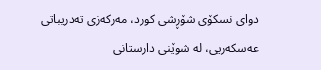دوای نسکۆی شۆڕشی کورد، مەرکەزی تەدریباتی عەسکەریی، لە شوێنی دارستانی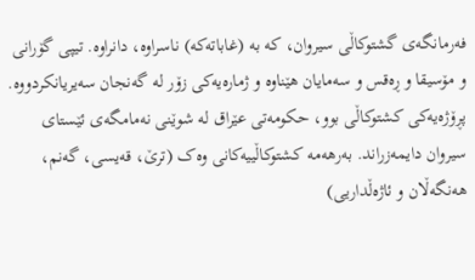فەرمانگەی گشتوکاڵی سیروان، کە بە (غاباتەکە) ناسراوە، دانراوە. تیپی گۆرانی و مۆسیقا و ڕەقس و سەمایان هێناوە و ژمارەیەکی زۆر لە گەنجان سەیریانکردووە.
پڕۆژەیەکی کشتوکاڵی بوو، حکومەتی عێراق لە شوێنی نەمامگەی ئێستای سیروان دایمەزراند. بەرهەمە کشتوکاڵییەکانی وەک (ترێ، قەیسی، گەنم، هەنگەڵان و ئاژەڵداریی)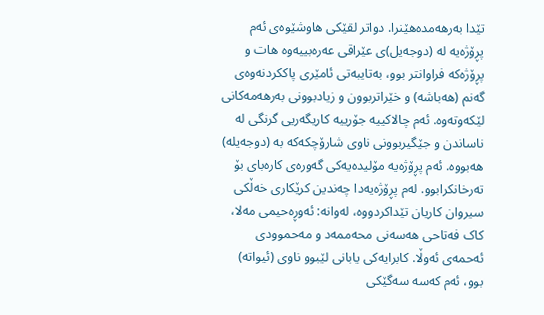تێدا بەرهەمدەهێنرا. دواتر لقێکی هاوشێوەی ئەم پڕۆژەیە لە (دوجەیل)ی عێراقی عەرەبییەوە هات و پڕۆژەکە فراوانتر بوو، بەتایبەتی ئامێری پاککردنەوەی گەنم (هەباشە) و خێراتربوون و زیادبوونی بەرهەمەکانی لێکەوتەوە. ئەم چالاکییە جۆرییە کاریگەریی گرنگی لە ناساندن و جێگیربوونی ناوی شارۆچکەکە بە (دوجەیلە) هەبووە. ئەم پڕۆژەیە مۆلیدەیەکی گەورەی کارەبای بۆ تەرخانکرابوو. لەم پڕۆژەیەدا چەندین کرێکاری خەڵکی سیروان کاریان تێداکردووە، لەوانە: ئەوڕەحیمی مەلا، کاک فەتاحی هەسەنی محەممەد و مەحموودی ئەحمەی ئەوڵا. کابرایەکی یابانی لێبوو ناوی (ئیواتە) بوو، ئەم کەسە سەگێکی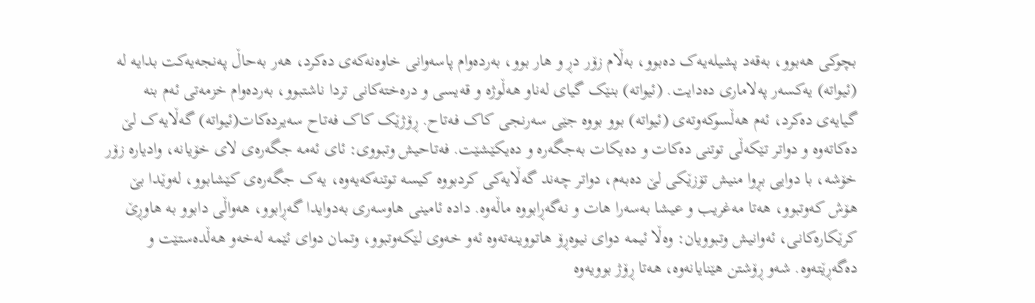بچوکی هەبوو، بەقەد پشیلەیەک دەبوو، بەڵام زۆر دڕ و هار بوو، بەردەوام پاسەوانی خاوەنەکەی دەکرد، هەر بەحاڵ پەنجەیەکت بدایە لە (ئیواتە) یەکسەر پەلاماری دەدایت. (ئیواتە) بنێک گیای لەناو هەڵوژە و قەیسی و درەختەکانی تردا ناشتبوو، بەردەوام خزمەتی ئەم بنە گیایەی دەکرد، ئەم هەڵسوکەوتەی (ئیواتە) بوو بووە جێی سەرنجی کاک فەتاح. ڕۆژێک کاک فەتاح سەیردەکات(ئیواتە) گەڵایەک لێ دەکاتەوە و دواتر تێکەڵی توتنی دەکات و دەیکات بەجگەرە و دەیکێشێت. فەتاحیش وتبووی: ئای ئەمە جگەرەی لای خۆیانە، وادیارە زۆر خۆشە، با دوایی بڕوا منیش تۆزێکی لێ دەبەم، دواتر چەند گەڵایەکی کردبووە کیسە توتنەکەیەوە، یەک جگەرەی کێشابوو، لەوێدا بێ هۆش کەوتبوو، هەتا مەغریب و عیشا بەسەرا هات و نەگەڕابووە ماڵەوە. دادە ئامینی هاوسەری بەدوایدا گەڕابوو، هەواڵی دابوو بە هاوڕێ کرێکارەکانی، ئەوانیش وتبوویان: وەڵا ئیمە دوای نیوەڕۆ هاتووینەتەوە ئەو خەوی لێکەوتبوو، وتمان دوای ئێمە لەخەو هەڵدەستێت و دەگەڕێتەوە. شەو ڕۆشتن هێنایانەوە، هەتا ڕۆژ بوویەوە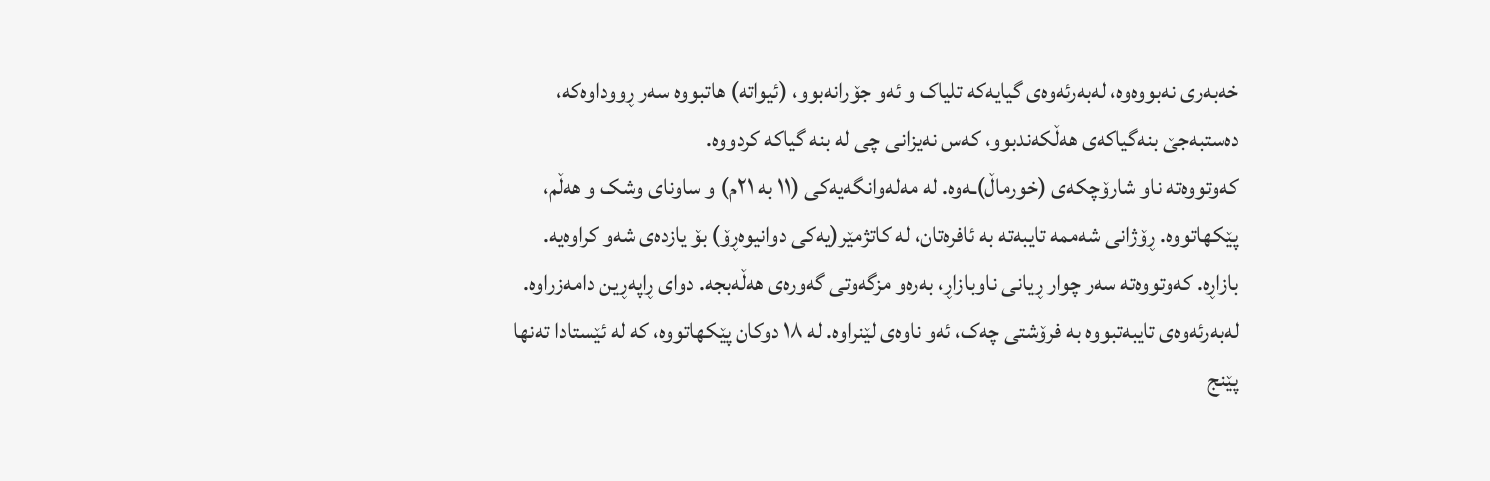خەبەری نەبووەوە، لەبەرئەوەی گیایەکە تلیاک و ئەو جۆرانەبوو، (ئیواتە) هاتبووە سەر ڕووداوەکە، دەستبەجێ بنەگیاکەی هەڵکەندبوو، کەس نەیزانی چی لە بنە گیاکە کردووە.
کەوتووەتە ناو شارۆچکەی (خورماڵ)ـەوە. لە مەلەوانگەیەکی (١١ به ٢١م) و ساونای وشک و هەڵم، پێکهاتووە. ڕۆژانی شەممە تایبەتە بە ئافرەتان، لە کاتژمێر(یەکی دوانیوەڕۆ) بۆ یازدەی شەو کراوەیە.
بازاڕە. کەوتووەتە سەر چوار ڕیانى ناوبازاڕ، بەرەو مزگەوتی گەورەى هەڵەبجە. دواى ڕاپەڕین دامەزراوە. لەبەرئەوەی تایبەتبووە بە فرۆشتی چەک، ئەو ناوەی لێنراوە. لە ١٨ دوکان پێکهاتووە، کە لە ئێستادا تەنها پێنج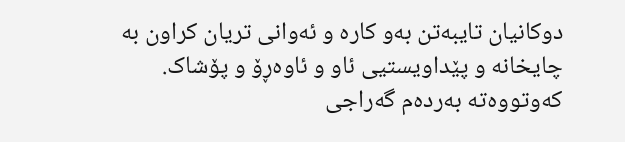دوکانیان تایبەتن بەو کارە و ئەوانی تریان کراون بە چایخانە و پێداویستیی ئاو و ئاوەڕۆ و پۆشاک.
کەوتووەتە بەردەم گەراجی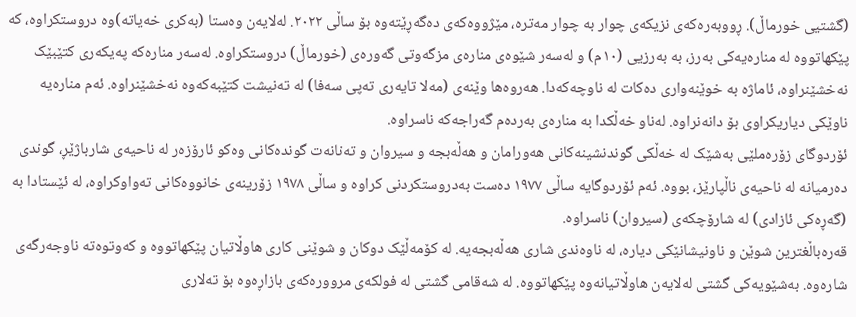(گشتیی خورماڵ). ڕووبەرەکەی نزیکەی چوار بە چوار مەترە، مێژووەکەی دەگەڕێتەوە بۆ ساڵی ٢٠٢٢. لەلایەن وەستا (بەکری خەیاتە)وە دروستکراوە، کە پێکهاتووە لە منارەیەکی بەرز، به بەرزیی (١٠م) و لەسەر شێوەی منارەی مزگەوتى گەورەى (خورماڵ) دروستکراوە. لەسەر منارەکە پەیکەری کتێبێک نەخشێنراوە، ئاماژە بە خوێنەواری دەکات لە ناوچەکەدا. هەروەها وێنەی (مەلا تایەری تەپی سەفا) لە تەنیشت کتێبەکەوە نەخشێنراوە. ئەم منارەیە ناوێکى دیاریکراوى بۆ دانەنراوە. لەناو خەڵکدا بە منارەى بەردەم گەراجەکە ناسراوە.
ئۆردوگای زۆرەملێی بەشێک لە خەڵکی گوندنشینەکانی هەورامان و هەڵەبجە و سیروان و تەنانەت گوندەکانی وەکو ئارۆزەر لە ناحیەی شارباژێڕ، گوندی دەرمیانە لە ناحیەی ناڵپارێز، بووە. ئەم ئۆردوگایە ساڵی ١٩٧٧ دەست بەدروستکردنی کراوە و ساڵی ١٩٧٨ زۆرینەی خانووەکانی تەواوکراوە، لە ئێستادا بە (گەڕەکی ئازادی) لە شارۆچکەی (سیروان) ناسراوە.
قەرەباڵغترین شوێن و ناونیشانێکی دیارە، لە ناوەندی شاری هەڵەبجەیە. لە کۆمەڵێک دوکان و شوێنی کاری هاوڵاتیان پێکهاتووە و کەوتوەتە ناوجەرگەی شارەوە. بەشێویەکی گشتی لەلایەن هاوڵاتیانەوە پێکهاتووە. لە شەقامی گشتی لە فولکەی مروورەکەی بازاڕەوە بۆ تەلاری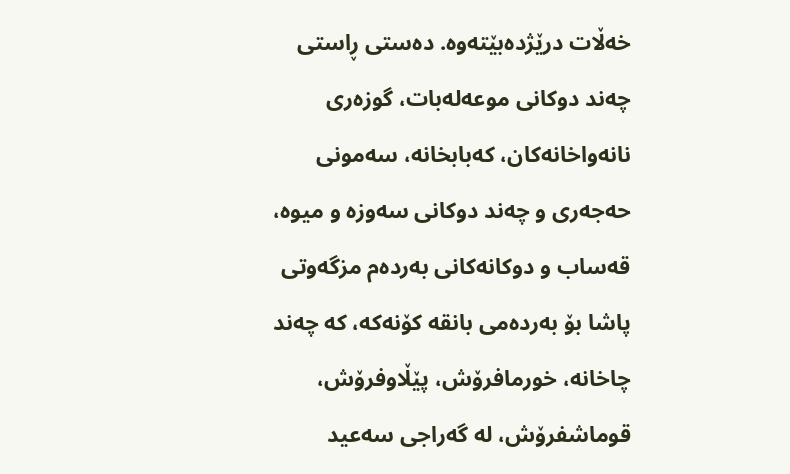خەڵات درێژدەبێتەوە. دەستی ڕاستی چەند دوکانی موعەلەبات، گوزەری نانەواخانەکان، کەبابخانە، سەمونی حەجەری و چەند دوکانی سەوزە و میوە، قەساب و دوکانەکانی بەردەم مزگەوتی پاشا بۆ بەردەمی بانقە کۆنەکە، کە چەند چاخانە، خورمافرۆش، پێڵاوفرۆش، قوماشفرۆش، لە گەراجی سەعید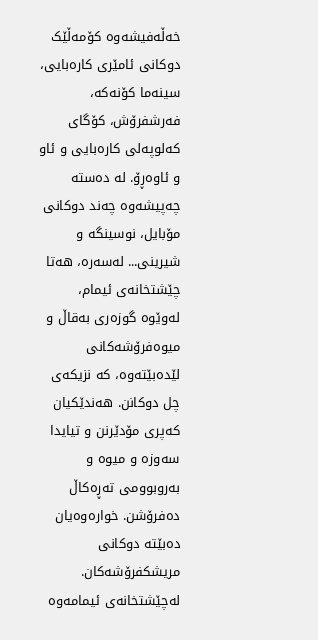خەڵەفیشەوە کۆمەڵێک دوکانی ئامێری کارەبایی، سینەما کۆنەکە، فەرشفرۆش، کۆگای کەلوپەلی کارەبایی و ئاو و ئاوەڕۆ. لە دەستە چەپیشەوە چەند دوکانی مۆبایل، نوسینگە و شیرینی... لەسەره، هەتا چێشتخانەی ئیمام، لەوێوە گوزەری بەقاڵ و میوەفرۆشەکانی لێدەبێتەوە، کە نزیکەی چل دوکانن. هەندێکیان کەپری مۆدێرنن و تیایدا سەوزە و میوە و بەروبوومی تەڕەکاڵ دەفرۆشن. خوارەوەیان دەبێتە دوکانی مریشکفرۆشەکان. لەچێشتخانەی ئیمامەوە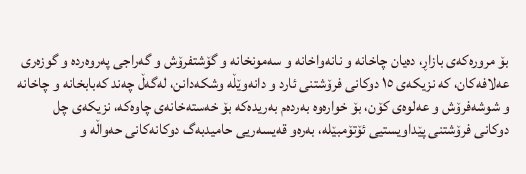بۆ مرورەکەی بازاڕ، دەیان چاخانە و نانەواخانە و سەمونخانە و گۆشتفرۆش و گەراجی پەروەردە و گوزەری عەلافەکان، کە نزیکەی ١٥ دوکانی فرۆشتنی ئارد و دانەوێڵە وشکەدانن، لەگەڵ چەند کەبابخانە و چاخانە و شوشەفرۆش و عەلوەی کۆن، بۆ خوارەوە بەردەم بەریدەکە بۆ خەستەخانەی چاوەکە، نزیکەی چل دوکانی فرۆشتنی پێداویستیی ئۆتۆمبێلە، بەرەو قەیسەریی حامیدبەگ دوکانەکانی حەواڵە و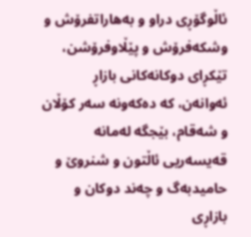ئاڵوگۆڕی دراو و بەهاراتفرۆش و وشکەفرۆش و پێڵاوفرۆشن، تێکڕای دوکانەکانی بازاڕ ئەوانەن، کە دەکەونە سەر کۆڵان و شەقام، بێجگە لەمانە قەیسەریی ئاڵتون و شنروێ و حامیدبەگ و چەند دوکان و بازاڕی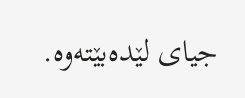جیای لێدەبێتەوە.